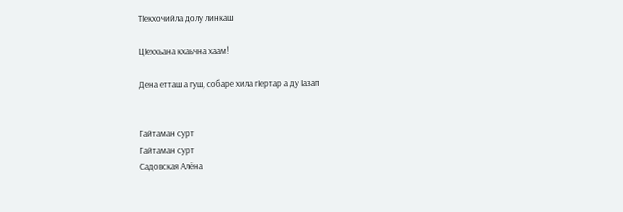ТIекхочийла долу линкаш

ЦIеххьана кхаьчна хаам!

Дена етташ а гуш, собаре хила гIертар а ду Iазап


Гайтаман сурт
Гайтаман сурт
Садовская Алёна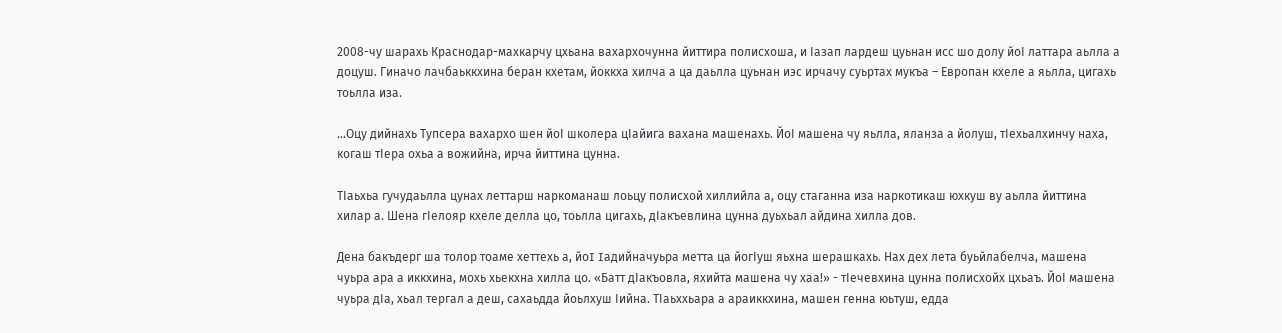2008-чу шарахь Краснодар-махкарчу цхьана вахархочунна йиттира полисхоша, и Iазап лардеш цуьнан исс шо долу йоI латтара аьлла а доцуш. Гиначо лачбаьккхина беран кхетам, йоккха хилча а ца даьлла цуьнан иэс ирчачу суьртах мукъа – Европан кхеле а яьлла, цигахь тоьлла иза.

…Оцу дийнахь Тупсера вахархо шен йоI школера цIайига вахана машенахь. ЙоI машена чу яьлла, яланза а йолуш, тIехьалхинчу наха, когаш тIера охьа а вожийна, ирча йиттина цунна.

ТIаьхьа гучудаьлла цунах леттарш наркоманаш лоьцу полисхой хиллийла а, оцу стаганна иза наркотикаш юхкуш ву аьлла йиттина хилар а. Шена гIелояр кхеле делла цо, тоьлла цигахь, дIакъевлина цунна дуьхьал айдина хилла дов.

Дена бакъдерг ша толор тоаме хеттехь а, йоI Iадийначуьра метта ца йогIуш яьхна шерашкахь. Нах дех лета буьйлабелча, машена чуьра ара а иккхина, мохь хьекхна хилла цо. «Батт дIакъовла, яхийта машена чу хаа!» - тIечевхина цунна полисхойх цхьаъ. ЙоI машена чуьра дIа, хьал тергал а деш, сахаьдда йоьлхуш Iийна. ТIаьххьара а араиккхина, машен генна юьтуш, едда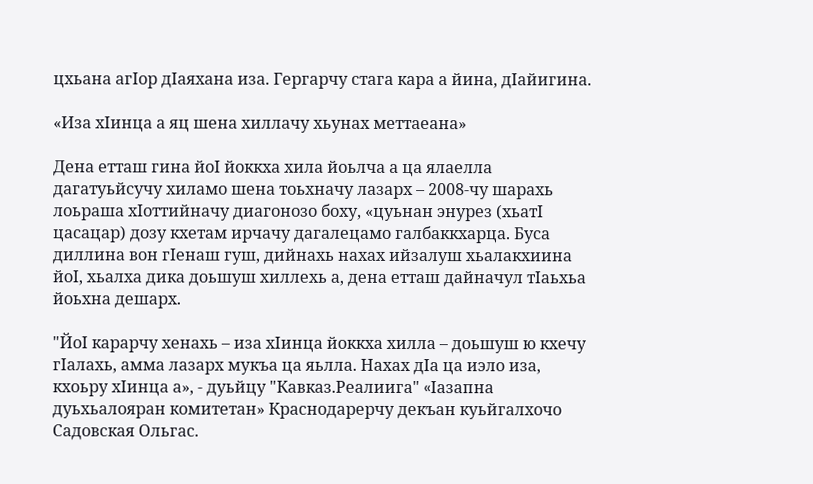цхьана агIор дIаяхана иза. Гергарчу стага кара а йина, дIайигина.

«Иза хIинца а яц шена хиллачу хьунах меттаеана»

Дена етташ гина йоI йоккха хила йоьлча а ца ялаелла дагатуьйсучу хиламо шена тоьхначу лазарх – 2008-чу шарахь лоьраша хIоттийначу диагонозо боху, «цуьнан энурез (хьатI цасацар) дозу кхетам ирчачу дагалецамо галбаккхарца. Буса диллина вон гIенаш гуш, дийнахь нахах ийзалуш хьалакхиина йоI, хьалха дика доьшуш хиллехь а, дена етташ дайначул тIаьхьа йоьхна дешарх.

"ЙоI карарчу хенахь – иза хIинца йоккха хилла – доьшуш ю кхечу гIалахь, амма лазарх мукъа ца яьлла. Нахах дIа ца иэло иза, кхоьру хIинца а», - дуьйцу "Кавказ.Реалиига" «Iазапна дуьхьалояран комитетан» Краснодарерчу декъан куьйгалхочо Садовская Ольгас.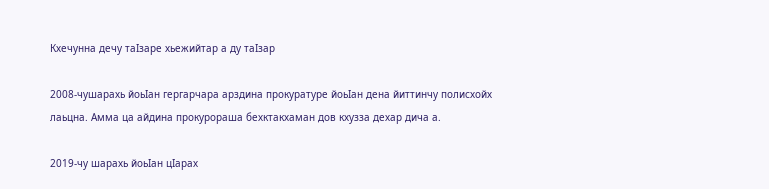Кхечунна дечу таIзаре хьежийтар а ду таIзар

2008-чушарахь йоьIан гергарчара арздина прокуратуре йоьIан дена йиттинчу полисхойх лаьцна. Амма ца айдина прокурораша бехктакхаман дов кхузза дехар дича а.

2019-чу шарахь йоьIан цIарах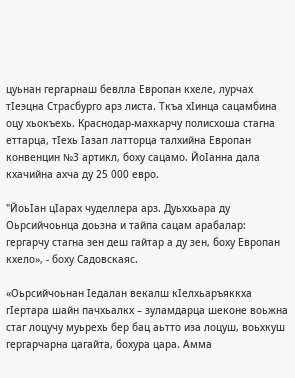цуьнан гергарнаш бевлла Европан кхеле, лурчах тIеэцна Страсбурго арз листа. Ткъа хIинца сацамбина оцу хьокъехь. Краснодар-махкарчу полисхоша стагна еттарца, тIехь Iазап латторца талхийна Европан конвенцин №3 артикл, боху сацамо. ЙоIанна дала кхачийна ахча ду 25 000 евро.

"ЙоьIан цIарах чуделлера арз. Дуьххьара ду Оьрсийчоьнца доьзна и тайпа сацам арабалар: гергарчу стагна зен деш гайтар а ду зен, боху Европан кхело», - боху Садовскаяс.

«Оьрсийчоьнан Iедалан векалш кIелхьаръяккха гIертара шайн пачхьалкх – зуламдарца шеконе воьжна стаг лоцучу муьрехь бер бац аьтто иза лоцуш, воьхкуш гергарчарна цагайта, бохура цара. Амма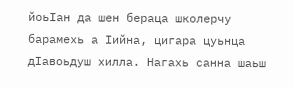йоьIан да шен бераца школерчу барамехь а Iийна, цигара цуьнца дIавоьдуш хилла. Нагахь санна шаьш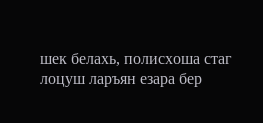шек белахь, полисхоша стаг лоцуш ларъян езара бер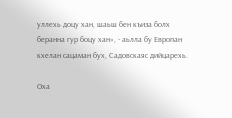уллехь доцу хан, шаьш бен къиза болх беранна гур боцу хан», - аьлла бу Европан кхелан сацаман бух, Садовскаяс дийцарехь.

Оха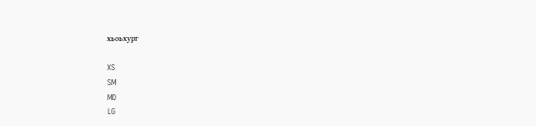хьоьхург

XS
SM
MD
LG